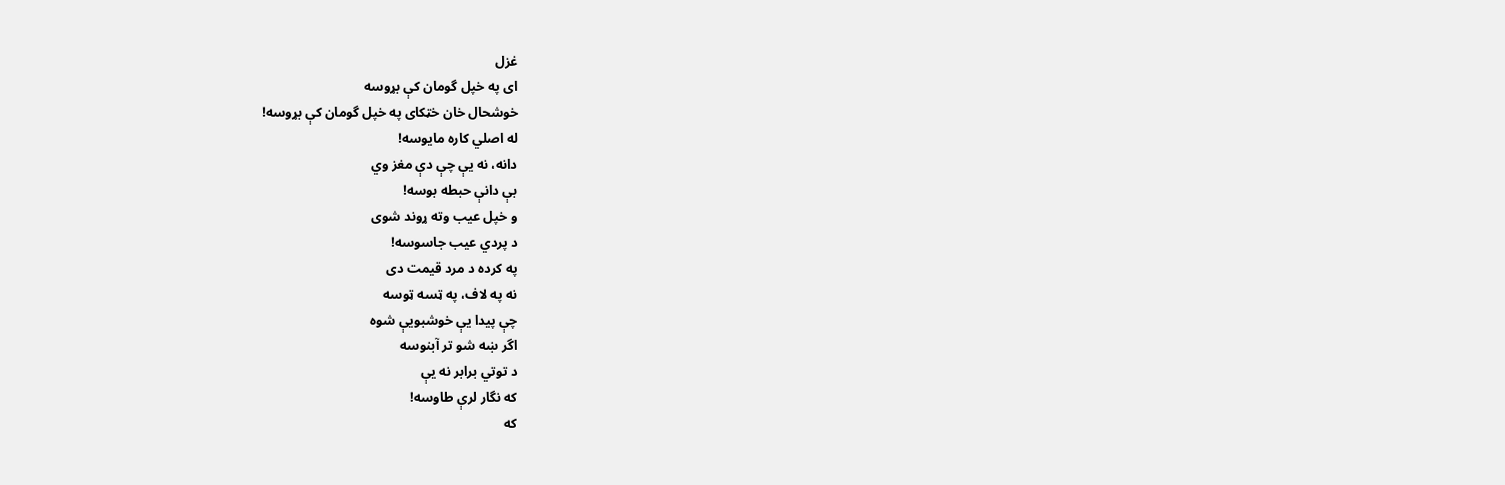غزل
ای په خپل گومان کې بړوسه
خوشحال خان خټکای په خپل گومان کې بړوسه!
له اصلي کاره مايوسه!
دانه، نه يې چې دې مغز وي
بې دانې حبطه بوسه!
و خپل عيب وته ړوند شوی
د پردي عيب جاسوسه!
په کرده د مرد قيمت دی
نه په لاف، په ټسه ټوسه
چې پيدا يې خوشبويې شوه
اگر ښه شو تر آبنوسه
د توتي برابر نه يې
که نگار لرې طاوسه!
که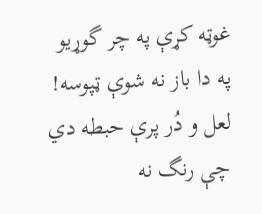غوټه کړې په چر گوړيو
په دا باز نه شوې ټپوسه!
لعل و دُر پرې حبطه دي
چې رنگ نه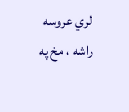لري عروسه
راشه ، مخ په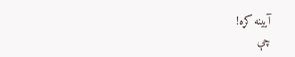آيينه کړه!
چې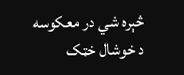څېره شي در معکوسه
د خوشال خټک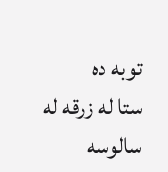توبه ده
ستا له زرقه له سالوسه